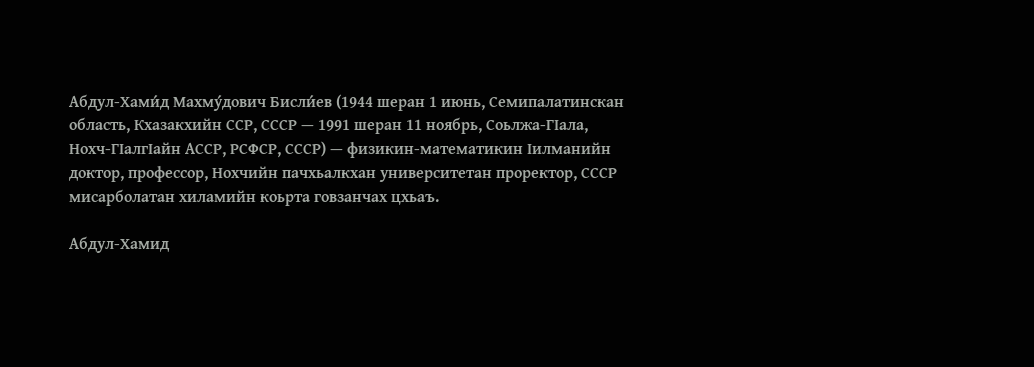Абдул-Хами́д Махму́дович Бисли́ев (1944 шеран 1 июнь, Семипалатинскан область, Кхазакхийн ССР, СССР — 1991 шеран 11 ноябрь, Соьлжа-ГӀала, Нохч-ГӀалгӀайн АССР, РСФСР, СССР) — физикин-математикин Ӏилманийн доктор, профессор, Нохчийн пачхьалкхан университетан проректор, СССР мисарболатан хиламийн коьрта говзанчах цхьаъ.

Абдул-Хамид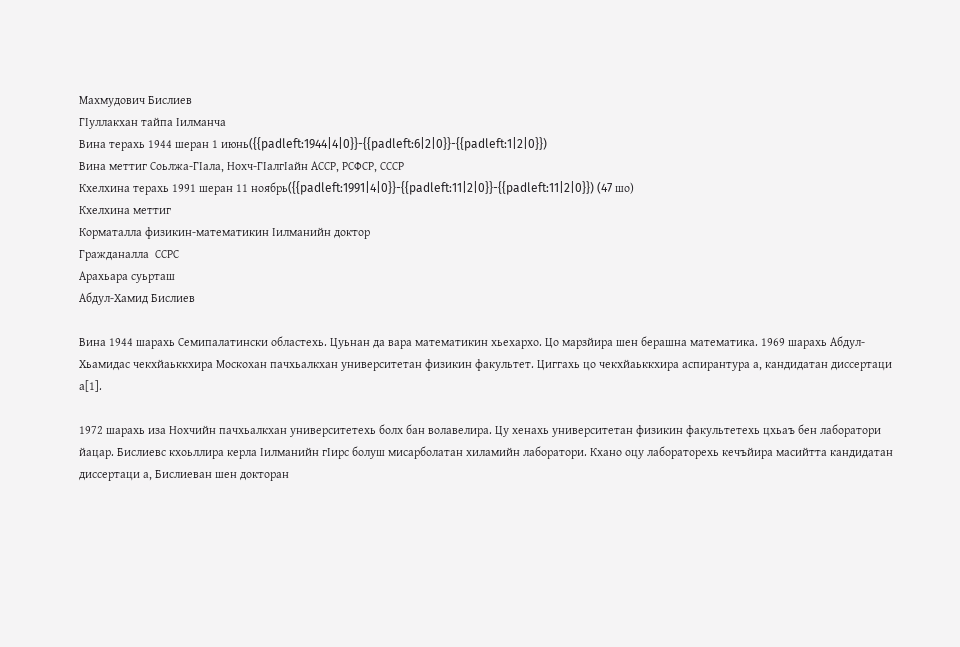Махмудович Бислиев
ГӀуллакхан тайпа Ӏилманча
Вина терахь 1944 шеран 1 июнь({{padleft:1944|4|0}}-{{padleft:6|2|0}}-{{padleft:1|2|0}})
Вина меттиг Соьлжа-ГӀала, Нохч-ГӀалгӀайн АССР, РСФСР, СССР
Кхелхина терахь 1991 шеран 11 ноябрь({{padleft:1991|4|0}}-{{padleft:11|2|0}}-{{padleft:11|2|0}}) (47 шо)
Кхелхина меттиг
Корматалла физикин-математикин Ӏилманийн доктор
Гражданалла  ССРС
Арахьара суьрташ
Абдул-Хамид Бислиев

Вина 1944 шарахь Семипалатински областехь. Цуьнан да вара математикин хьехархо. Цо марзйира шен берашна математика. 1969 шарахь Абдул-Хьамидас чекхйаьккхира Москохан пачхьалкхан университетан физикин факультет. Циггахь цо чекхйаьккхира аспирантура а, кандидатан диссертаци а[1].

1972 шарахь иза Нохчийн пачхьалкхан университетехь болх бан волавелира. Цу хенахь университетан физикин факультетехь цхьаъ бен лаборатори йацар. Бислиевс кхоьллира керла Ӏилманийн гӀирс болуш мисарболатан хиламийн лаборатори. Кхано оцу лабораторехь кечъйира масийтта кандидатан диссертаци а, Бислиеван шен докторан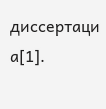диссертаци а[1].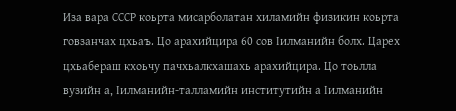Иза вара СССР коьрта мисарболатан хиламийн физикин коьрта говзанчах цхьаъ. Цо арахийцира 60 сов Ӏилманийн болх. Царех цхьабераш кхоьчу пачхьалкхашахь арахийцира. Цо тоьлла вузийн а, Ӏилманийн-талламийн институтийн а Ӏилманийн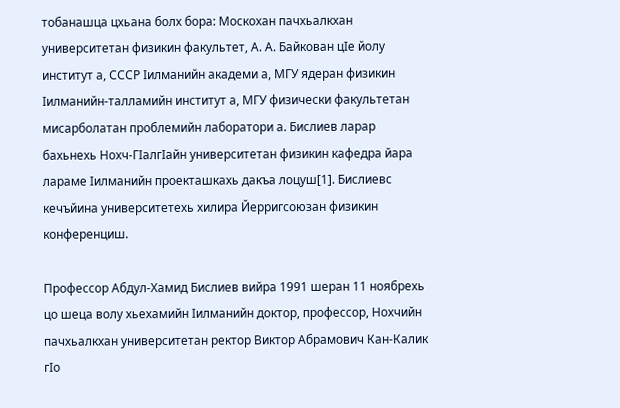тобанашца цхьана болх бора: Москохан пачхьалкхан университетан физикин факультет, А. А. Байкован цӀе йолу институт а, СССР Ӏилманийн академи а, МГУ ядеран физикин Ӏилманийн-талламийн институт а, МГУ физически факультетан мисарболатан проблемийн лаборатори а. Бислиев ларар бахьнехь Нохч-ГӀалгӀайн университетан физикин кафедра йара лараме Ӏилманийн проекташкахь дакъа лоцуш[1]. Бислиевс кечъйина университетехь хилира Йерригсоюзан физикин конференциш.

Профессор Абдул-Хамид Бислиев вийра 1991 шеран 11 ноябрехь цо шеца волу хьехамийн Ӏилманийн доктор, профессор, Нохчийн пачхьалкхан университетан ректор Виктор Абрамович Кан-Калик гӀо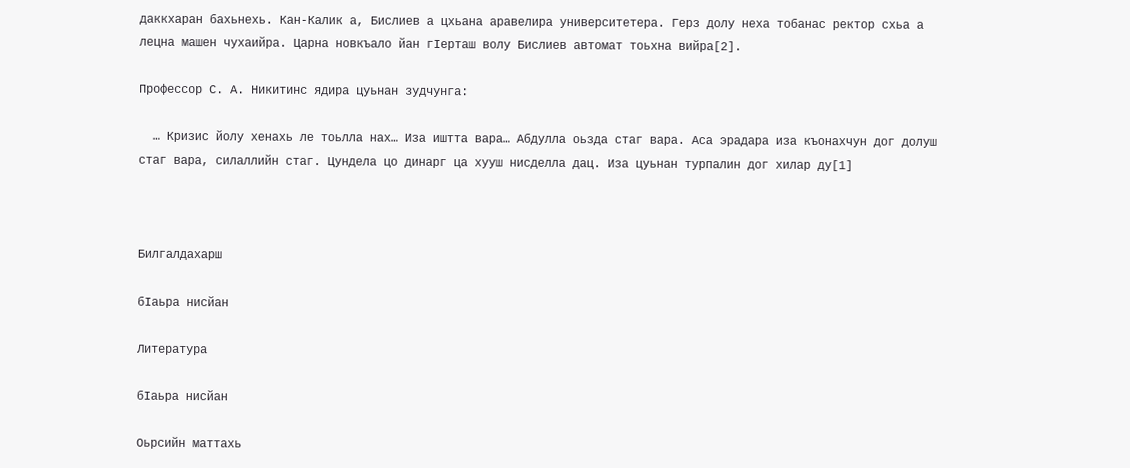даккхаран бахьнехь. Кан-Калик а, Бислиев а цхьана аравелира университетера. Герз долу неха тобанас ректор схьа а лецна машен чухаийра. Царна новкъало йан гӀерташ волу Бислиев автомат тоьхна вийра[2].

Профессор С. А. Никитинс ядира цуьнан зудчунга:

  … Кризис йолу хенахь ле тоьлла нах… Иза иштта вара… Абдулла оьзда стаг вара. Аса эрадара иза къонахчун дог долуш стаг вара, силаллийн стаг. Цундела цо динарг ца хууш нисделла дац. Иза цуьнан турпалин дог хилар ду[1]



Билгалдахарш

бӀаьра нисйан

Литература

бӀаьра нисйан

Оьрсийн маттахь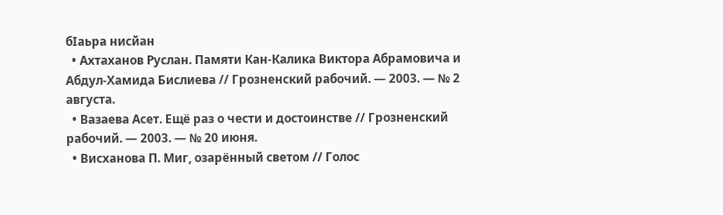бӀаьра нисйан
  • Ахтаханов Руслан. Памяти Кан-Калика Виктора Абрамовича и Абдул-Хамида Бислиева // Грозненский рабочий. — 2003. — № 2 августа.
  • Вазаева Асет. Ещё раз о чести и достоинстве // Грозненский рабочий. — 2003. — № 20 июня.
  • Висханова П. Миг, озарённый светом // Голос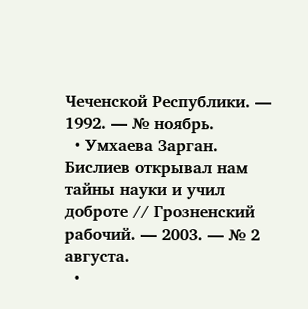Чеченской Республики. — 1992. — № ноябрь.
  • Умхаева Зарган. Бислиев открывал нам тайны науки и учил доброте // Грозненский рабочий. — 2003. — № 2 августа.
  •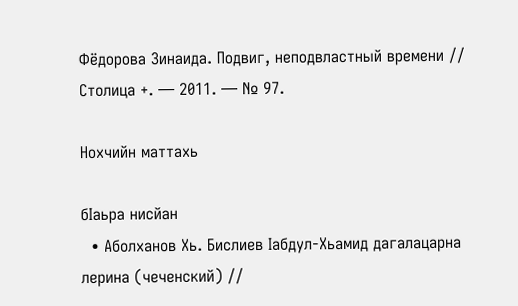Фёдорова Зинаида. Подвиг, неподвластный времени // Столица +. — 2011. — № 97.

Нохчийн маттахь

бӀаьра нисйан
  • Аболханов Хь. Бислиев Iабдул-Хьамид дагалацарна лерина (чеченский) //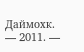Даймохк. — 2011. —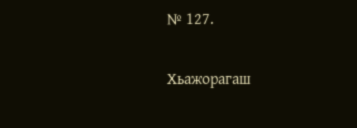№ 127.

Хьажорагаш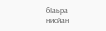бӀаьра нисйан